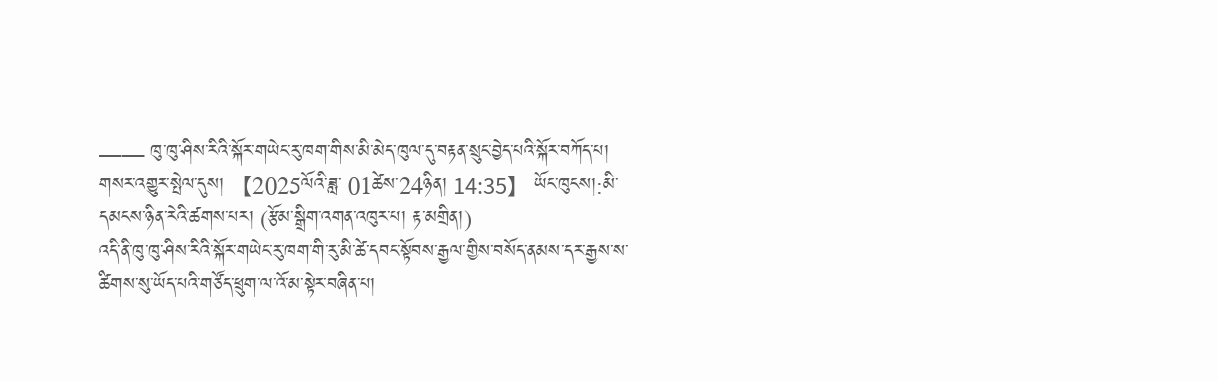—— ཁུ་ཁུ་ཤིས་རིའི་སྐོར་གཡེང་རུ་ཁག་གིས་མི་མེད་ཁུལ་དུ་བརྟན་སྲུང་བྱེད་པའི་སྐོར་བཀོད་པ།
གསར་འགྱུར་སྤེལ་དུས། 【2025ལོའི་ཟླ་ 01ཚེས་24ཉིན། 14:35】 ཡོང་ཁུངས།:མི་དམངས་ཉིན་རེའི་ཚགས་པར། (རྩོམ་སྒྲིག་འགན་འཁུར་པ། རྟ་མགྲིན།)
འདི་ནི་ཁུ་ཁུ་ཤིས་རིའི་སྐོར་གཡེང་རུ་ཁག་གི་རུ་མི་ཚེ་དབང་སྟོབས་རྒྱལ་གྱིས་བསོད་ནམས་དར་རྒྱས་ས་ཚིགས་སུ་ཡོད་པའི་གཙོད་ཕྲུག་ལ་འོ་མ་སྟེར་བཞིན་པ།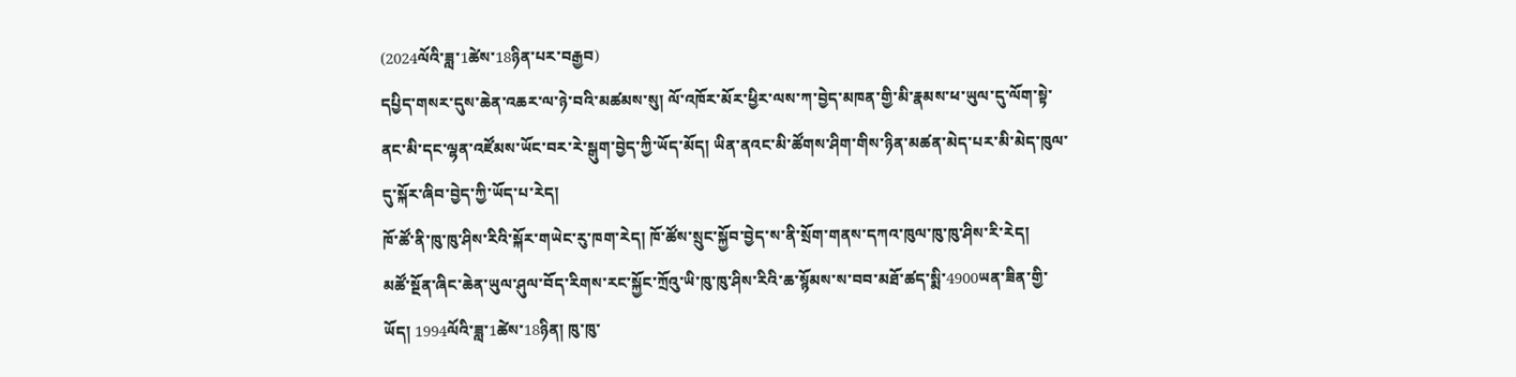(2024ལོའི་ཟླ་1ཚེས་18ཉིན་པར་བརྒྱབ)
དཔྱིད་གསར་དུས་ཆེན་འཆར་ལ་ཉེ་བའི་མཚམས་སུ། ལོ་འཁོར་མོར་ཕྱིར་ལས་ཀ་བྱེད་མཁན་གྱི་མི་རྣམས་ཕ་ཡུལ་དུ་ལོག་སྟེ་ནང་མི་དང་ལྷན་འཛོམས་ཡོང་བར་རེ་སྒུག་བྱེད་ཀྱི་ཡོད་མོད། ཡིན་ནའང་མི་ཚོགས་ཤིག་གིས་ཉིན་མཚན་མེད་པར་མི་མེད་ཁུལ་དུ་སྐོར་ཞིབ་བྱེད་ཀྱི་ཡོད་པ་རེད།
ཁོ་ཚོ་ནི་ཁུ་ཁུ་ཤིས་རིའི་སྐོར་གཡེང་རུ་ཁག་རེད། ཁོ་ཚོས་སྲུང་སྐྱོབ་བྱེད་ས་ནི་སྲོག་གནས་དཀའ་ཁུལ་ཁུ་ཁུ་ཤིས་རི་རེད།
མཚོ་སྔོན་ཞིང་ཆེན་ཡུལ་ཤུལ་བོད་རིགས་རང་སྐྱོང་ཀྲོའུ་ཡི་ཁུ་ཁུ་ཤིས་རིའི་ཆ་སྙོམས་ས་བབ་མཐོ་ཚད་སྨི་4900ཡན་ཟིན་གྱི་ཡོད། 1994ལོའི་ཟླ་1ཚེས་18ཉིན། ཁུ་ཁུ་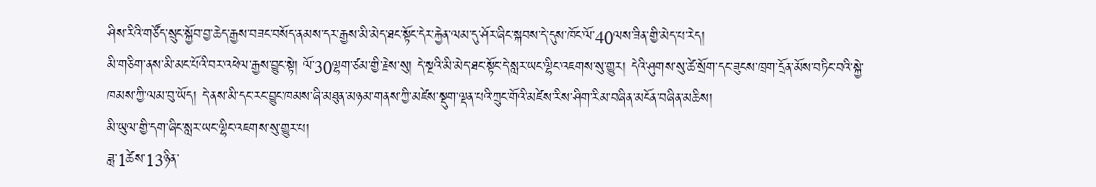ཤིས་རིའི་གཙོད་སྲུང་སྐྱོབ་བྱ་ཆེད་རྒྱས་བཟང་བསོད་ནམས་དར་རྒྱས་མི་མེད་ཐང་སྟོང་དེར་རྐྱེན་ལམ་དུ་ཤོར་ཞིང་སྐབས་དེ་དུས་ཁོང་ལོ་40ལས་ཟིན་གྱི་མེད་པ་རེད།
མི་གཅིག་ནས་མི་མང་པོའི་བར་འཕེལ་རྒྱས་བྱུང་སྟེ། ལོ་30ལྷག་ཙམ་གྱི་རྗེས་སུ། དེ་སྔའི་མི་མེད་ཐང་སྟོང་དེ་སླར་ཡང་ལྷིང་འཇགས་སུ་གྱུར། དེའི་ཤུགས་སུ་ཚེ་སྲོག་དང་ཟུངས་ཁྲག་དྲོན་མོས་བཏིང་བའི་སྐྱེ་ཁམས་ཀྱི་ལམ་བུ་ཡོད། དེ་ནས་མི་དང་རང་བྱུང་ཁམས་ཞི་མཐུན་མཉམ་གནས་ཀྱི་མཛེས་སྡུག་ལྡན་པའི་ཀྲུང་གོའི་མཛེས་རིས་ཤིག་རིམ་བཞིན་མངོན་བཞིན་མཆིས།
མི་ཡུལ་གྱི་དག་ཞིང་སླར་ཡང་ལྷིང་འཇགས་སུ་གྱུར་པ།
ཟླ་1ཚེས་13ཉིན་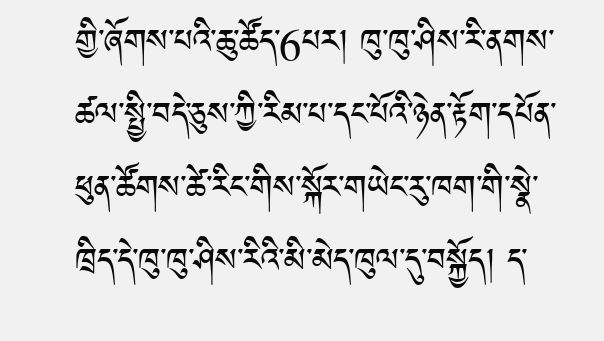གྱི་ཞོགས་པའི་ཆུ་ཚོད་6པར། ཁུ་ཁུ་ཤིས་རི་ནགས་ཚལ་སྤྱི་བདེ་ཅུས་ཀྱི་རིམ་པ་དང་པོའི་ཉེན་རྟོག་དཔོན་ཕུན་ཚོགས་ཚེ་རིང་གིས་སྐོར་གཡེང་རུ་ཁག་གི་སྣེ་ཁྲིད་དེ་ཁུ་ཁུ་ཤིས་རིའི་མི་མེད་ཁུལ་དུ་བསྐྱོད། ད་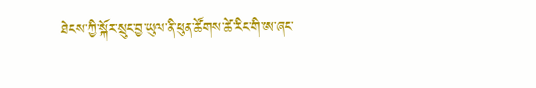ཐེངས་ཀྱི་སྐོར་སྲུང་བྱ་ཡུལ་ནི་ཕུན་ཚོགས་ཚེ་རིང་གི་ཨ་ཞང་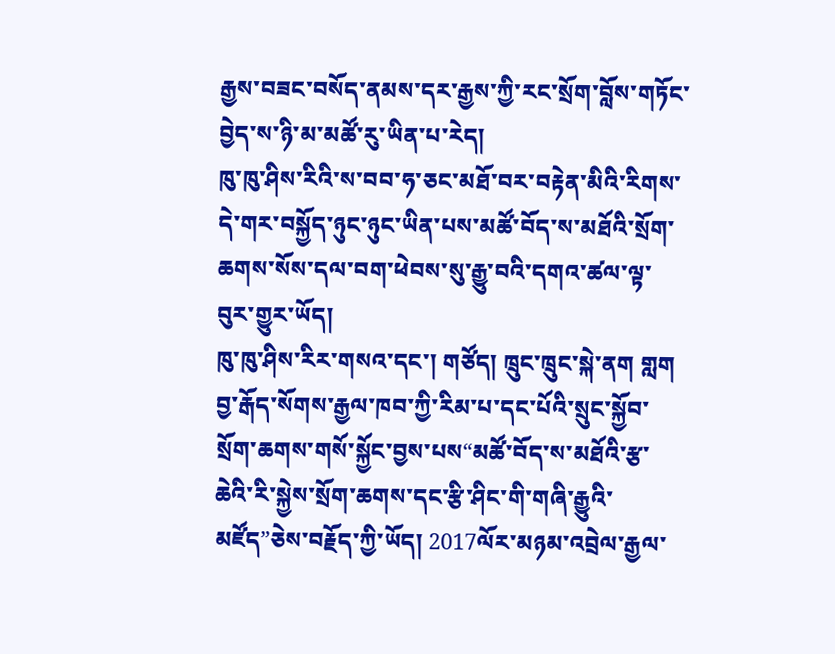རྒྱས་བཟང་བསོད་ནམས་དར་རྒྱས་ཀྱི་རང་སྲོག་བློས་གཏོང་བྱེད་ས་ཉི་མ་མཚོ་རུ་ཡིན་པ་རེད།
ཁུ་ཁུ་ཤིས་རིའི་ས་བབ་ཧ་ཅང་མཐོ་བར་བརྟེན་མིའི་རིགས་དེ་གར་བསྐྱོད་ཉུང་ཉུང་ཡིན་པས་མཚོ་བོད་ས་མཐོའི་སྲོག་ཆགས་སོས་དལ་བག་ཕེབས་སུ་རྒྱུ་བའི་དགའ་ཚལ་ལྟ་བུར་གྱུར་ཡོད།
ཁུ་ཁུ་ཤིས་རིར་གསའ་དང་། གཙོད། ཁྲུང་ཁྲུང་སྐེ་ནག གླག བྱ་རྒོད་སོགས་རྒྱལ་ཁབ་ཀྱི་རིམ་པ་དང་པོའི་སྲུང་སྐྱོབ་སྲོག་ཆགས་གསོ་སྐྱོང་བྱས་པས“མཚོ་བོད་ས་མཐོའི་རྩ་ཆེའི་རི་སྐྱེས་སྲོག་ཆགས་དང་རྩི་ཤིང་གི་གཞི་རྒྱུའི་མཛོད”ཅེས་བརྗོད་ཀྱི་ཡོད། 2017ལོར་མཉམ་འབྲེལ་རྒྱལ་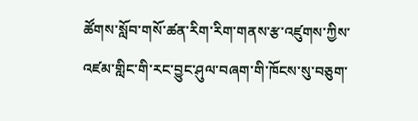ཚོགས་སློབ་གསོ་ཚན་རིག་རིག་གནས་རྩ་འཛུགས་ཀྱིས་འཛམ་གླིང་གི་རང་བྱུང་ཤུལ་བཞག་གི་ཁོངས་སུ་བཅུག་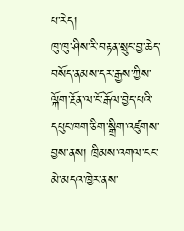པ་རེད།
ཁུ་ཁུ་ཤིས་རི་བརྟན་སྲུང་བྱ་ཆེད་བསོད་ནམས་དར་རྒྱས་ཀྱིས་ལྐོག་རྔོན་ལ་ངོ་རྒོལ་བྱེད་པའི་དཔུང་ཁག་ཅིག་སྒྲིག་འཛུགས་བྱས་ནས། ཁྲིམས་འགལ་ངང་མེ་མདའ་ཁྱེར་ནས་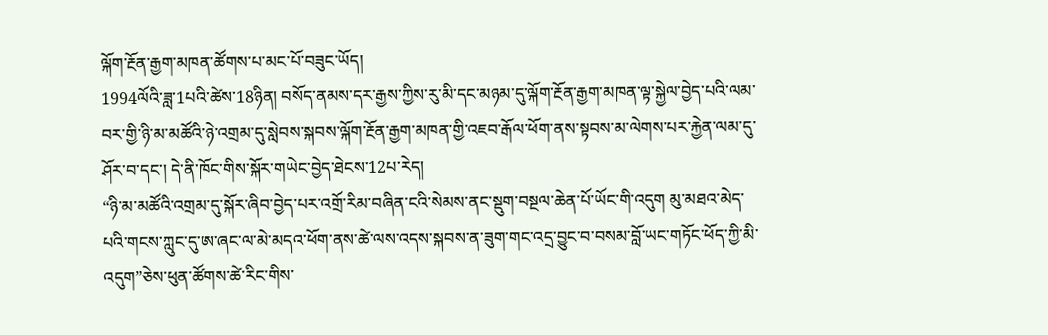ལྐོག་རྔོན་རྒྱག་མཁན་ཚོགས་པ་མང་པོ་བཟུང་ཡོད།
1994ལོའི་ཟླ་1པའི་ཚེས་18ཉིན། བསོད་ནམས་དར་རྒྱས་ཀྱིས་རུ་མི་དང་མཉམ་དུ་ལྐོག་རྔོན་རྒྱག་མཁན་ལྟ་སྐྱེལ་བྱེད་པའི་ལམ་བར་གྱི་ཉི་མ་མཚོའི་ཉེ་འགྲམ་དུ་སླེབས་སྐབས་ལྐོག་རྔོན་རྒྱག་མཁན་གྱི་འཇབ་རྒོལ་ཕོག་ནས་སྟབས་མ་ལེགས་པར་རྐྱེན་ལམ་དུ་ཤོར་བ་དང་། དེ་ནི་ཁོང་གིས་སྐོར་གཡེང་བྱེད་ཐེངས་12པ་རེད།
“ཉི་མ་མཚོའི་འགྲམ་དུ་སྐོར་ཞིབ་བྱེད་པར་འགྲོ་རིམ་བཞིན་ངའི་སེམས་ནང་སྡུག་བསྔལ་ཆེན་པོ་ཡོང་གི་འདུག མུ་མཐའ་མེད་པའི་གངས་ཀླུང་དུ་ཨ་ཞང་ལ་མེ་མདའ་ཕོག་ནས་ཚེ་ལས་འདས་སྐབས་ན་ཟུག་གང་འདྲ་བྱུང་བ་བསམ་བློ་ཡང་གཏོང་ཕོད་ཀྱི་མི་འདུག”ཅེས་ཕུན་ཚོགས་ཚེ་རིང་གིས་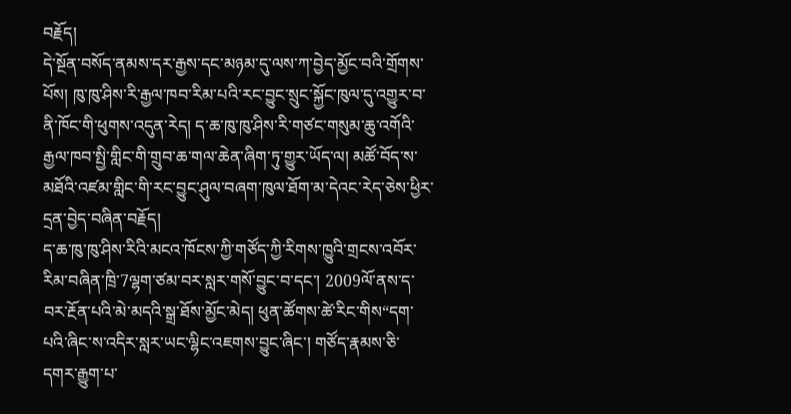བརྗོད།
དེ་སྔོན་བསོད་ནམས་དར་རྒྱས་དང་མཉམ་དུ་ལས་ཀ་བྱེད་མྱོང་བའི་གྲོགས་པོས། ཁུ་ཁུ་ཤིས་རི་རྒྱལ་ཁབ་རིམ་པའི་རང་བྱུང་སྲུང་སྐྱོང་ཁུལ་དུ་འགྱུར་བ་ནི་ཁོང་གི་ཕུགས་འདུན་རེད། ད་ཆ་ཁུ་ཁུ་ཤིས་རི་གཙང་གསུམ་ཆུ་འགོའི་རྒྱལ་ཁབ་སྤྱི་གླིང་གི་གྲུབ་ཆ་གལ་ཆེན་ཞིག་ཏུ་གྱུར་ཡོད་ལ། མཚོ་བོད་ས་མཐོའི་འཛམ་གླིང་གི་རང་བྱུང་ཤུལ་བཞག་ཁུལ་ཐོག་མ་དེའང་རེད་ཅེས་ཕྱིར་དྲན་བྱེད་བཞིན་བརྗོད།
ད་ཆ་ཁུ་ཁུ་ཤིས་རིའི་མངའ་ཁོངས་ཀྱི་གཙོད་ཀྱི་རིགས་ཁྱུའི་གྲངས་འབོར་རིམ་བཞིན་ཁྲི་7ལྷག་ཙམ་བར་སླར་གསོ་བྱུང་བ་དང་། 2009ལོ་ནས་ད་བར་རྔོན་པའི་མེ་མདའི་སྒྲ་ཐོས་མྱོང་མེད། ཕུན་ཚོགས་ཚེ་རིང་གིས“དག་པའི་ཞིང་ས་འདིར་སླར་ཡང་ལྷིང་འཇགས་བྱུང་ཞིང་། གཙོད་རྣམས་ཅི་དགར་རྒྱུག་པ་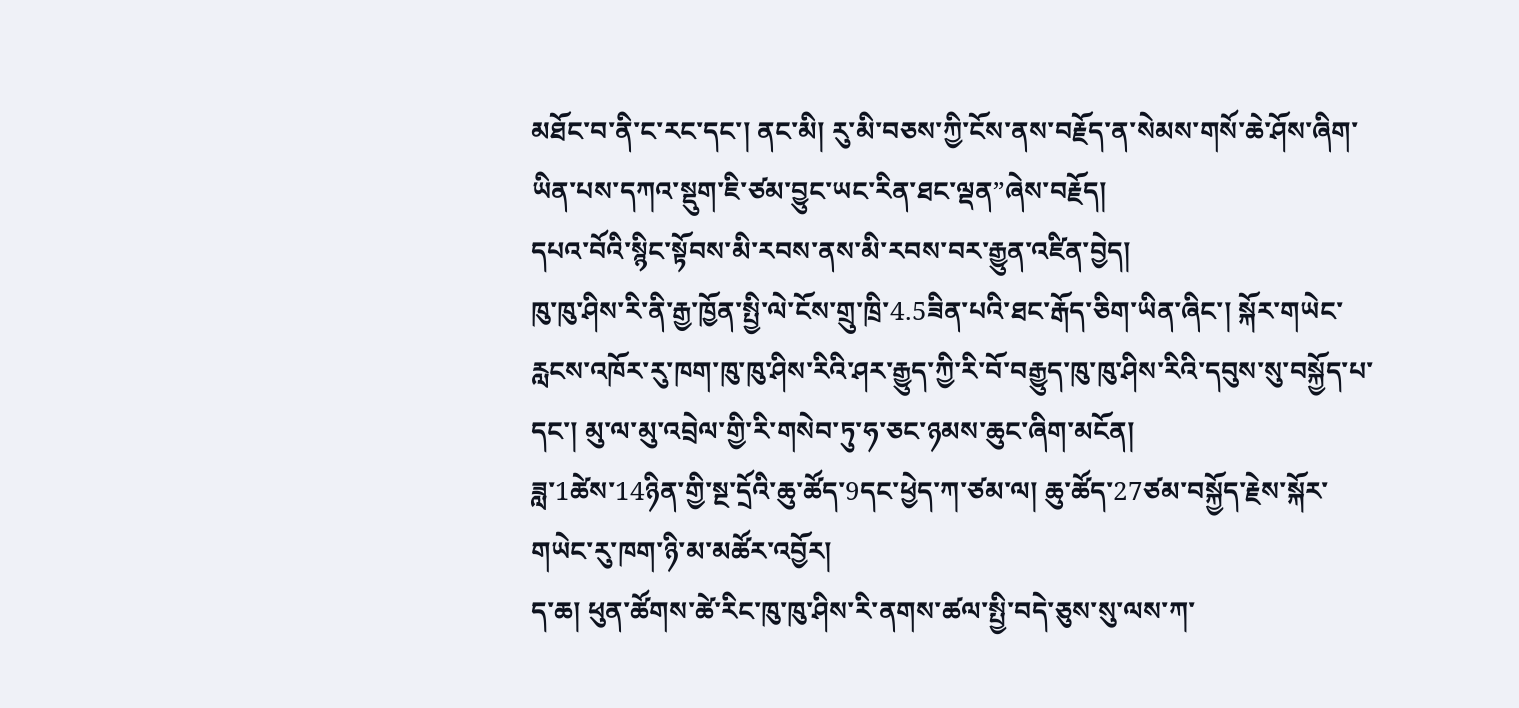མཐོང་བ་ནི་ང་རང་དང་། ནང་མི། རུ་མི་བཅས་ཀྱི་ངོས་ནས་བརྗོད་ན་སེམས་གསོ་ཆེ་ཤོས་ཞིག་ཡིན་པས་དཀའ་སྡུག་ཇི་ཙམ་བྱུང་ཡང་རིན་ཐང་ལྡན”ཞེས་བརྗོད།
དཔའ་བོའི་སྙིང་སྟོབས་མི་རབས་ནས་མི་རབས་བར་རྒྱུན་འཛིན་བྱེད།
ཁུ་ཁུ་ཤིས་རི་ནི་རྒྱ་ཁྱོན་སྤྱི་ལེ་ངོས་གྲུ་ཁྲི་4.5ཟིན་པའི་ཐང་རྒོད་ཅིག་ཡིན་ཞིང་། སྐོར་གཡེང་རླངས་འཁོར་རུ་ཁག་ཁུ་ཁུ་ཤིས་རིའི་ཤར་རྒྱུད་ཀྱི་རི་བོ་བརྒྱུད་ཁུ་ཁུ་ཤིས་རིའི་དབུས་སུ་བསྐྱོད་པ་དང་། མུ་ལ་མུ་འབྲེལ་གྱི་རི་གསེབ་ཏུ་ཧ་ཅང་ཉམས་ཆུང་ཞིག་མངོན།
ཟླ་1ཚེས་14ཉིན་གྱི་སྔ་དྲོའི་ཆུ་ཚོད་9དང་ཕྱེད་ཀ་ཙམ་ལ། ཆུ་ཚོད་27ཙམ་བསྐྱོད་རྗེས་སྐོར་གཡེང་རུ་ཁག་ཉི་མ་མཚོར་འབྱོར།
ད་ཆ། ཕུན་ཚོགས་ཚེ་རིང་ཁུ་ཁུ་ཤིས་རི་ནགས་ཚལ་སྤྱི་བདེ་ཅུས་སུ་ལས་ཀ་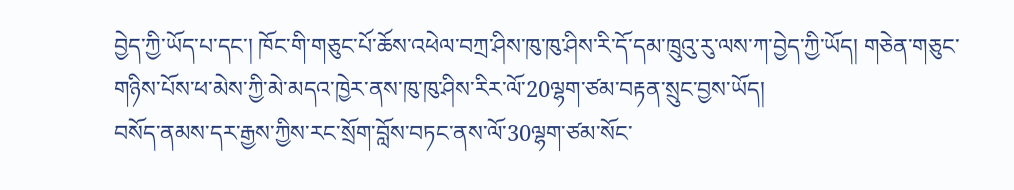བྱེད་ཀྱི་ཡོད་པ་དང་། ཁོང་གི་གཅུང་པོ་ཆོས་འཕེལ་བཀྲ་ཤིས་ཁུ་ཁུ་ཤིས་རི་དོ་དམ་ཁྲུའུ་རུ་ལས་ཀ་བྱེད་ཀྱི་ཡོད། གཅེན་གཅུང་གཉིས་པོས་ཕ་མེས་ཀྱི་མེ་མདའ་ཁྱེར་ནས་ཁུ་ཁུ་ཤིས་རིར་ལོ་20ལྷག་ཙམ་བརྟན་སྲུང་བྱས་ཡོད།
བསོད་ནམས་དར་རྒྱས་ཀྱིས་རང་སྲོག་བློས་བཏང་ནས་ལོ་30ལྷག་ཙམ་སོང་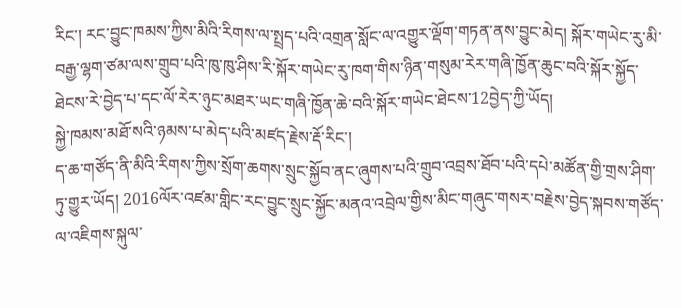རིང་། རང་བྱུང་ཁམས་ཀྱིས་མིའི་རིགས་ལ་སྤྲད་པའི་འགྲན་སློང་ལ་འགྱུར་ལྡོག་གཏན་ནས་བྱུང་མེད། སྐོར་གཡེང་རུ་མི་བརྒྱ་ལྷག་ཙམ་ལས་གྲུབ་པའི་ཁུ་ཁུ་ཤིས་རི་སྐོར་གཡེང་རུ་ཁག་གིས་ཉིན་གསུམ་རེར་གཞི་ཁྱོན་ཆུང་བའི་སྐོར་སྐྱོད་ཐེངས་རེ་བྱེད་པ་དང་ལོ་རེར་ཉུང་མཐར་ཡང་གཞི་ཁྱོན་ཆེ་བའི་སྐོར་གཡེང་ཐེངས་12བྱེད་ཀྱི་ཡོད།
སྐྱེ་ཁམས་མཐོ་སའི་ཉམས་པ་མེད་པའི་མཛད་རྗེས་རྡོ་རིང་།
ད་ཆ་གཙོད་ནི་མིའི་རིགས་ཀྱིས་སྲོག་ཆགས་སྲུང་སྐྱོབ་ནང་ཞུགས་པའི་གྲུབ་འབྲས་ཐོབ་པའི་དཔེ་མཚོན་གྱི་གྲས་ཤིག་ཏུ་གྱུར་ཡོད། 2016ལོར་འཛམ་གླིང་རང་བྱུང་སྲུང་སྐྱོང་མནའ་འབྲེལ་གྱིས་མིང་གཞུང་གསར་བརྗེས་བྱེད་སྐབས་གཙོད་ལ་འཇིགས་སྐུལ་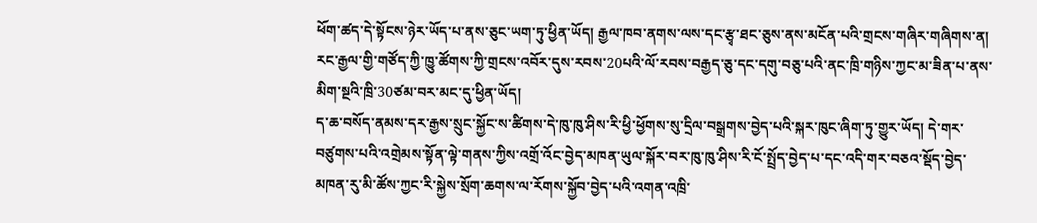ཕོག་ཚད་དེ་སྟོངས་ཉེར་ཡོད་པ་ནས་ཅུང་ཡག་ཏུ་ཕྱིན་ཡོད། རྒྱལ་ཁབ་ནགས་ལས་དང་རྩྭ་ཐང་ཅུས་ནས་མངོན་པའི་གྲངས་གཞིར་གཞིགས་ན། རང་རྒྱལ་གྱི་གཙོད་ཀྱི་ཁྱུ་ཚོགས་ཀྱི་གྲངས་འབོར་དུས་རབས་20པའི་ལོ་རབས་བརྒྱད་ཅུ་དང་དགུ་བཅུ་པའི་ནང་ཁྲི་གཉིས་ཀྱང་མ་ཟིན་པ་ནས་མིག་སྔའི་ཁྲི་30ཙམ་བར་མང་དུ་ཕྱིན་ཡོད།
ད་ཆ་བསོད་ནམས་དར་རྒྱས་སྲུང་སྐྱོང་ས་ཚིགས་དེ་ཁུ་ཁུ་ཤིས་རི་ཕྱི་ཕྱོགས་སུ་དྲིལ་བསྒྲགས་བྱེད་པའི་སྐར་ཁུང་ཞིག་ཏུ་གྱུར་ཡོད། དེ་གར་བཙུགས་པའི་འགྲེམས་སྟོན་ལྟེ་གནས་ཀྱིས་འགྲོ་འོང་བྱེད་མཁན་ཡུལ་སྐོར་བར་ཁུ་ཁུ་ཤིས་རི་ངོ་སྤྲོད་བྱེད་པ་དང་འདི་གར་བཅའ་སྡོད་བྱེད་མཁན་རུ་མི་ཚོས་ཀྱང་རི་སྐྱེས་སྲོག་ཆགས་ལ་རོགས་སྐྱོབ་བྱེད་པའི་འགན་འཁྲི་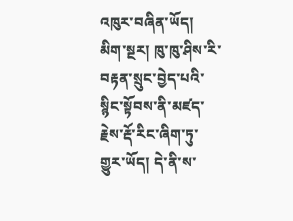འཁུར་བཞིན་ཡོད།
མིག་སྔར། ཁུ་ཁུ་ཤིས་རི་བརྟན་སྲུང་བྱེད་པའི་སྙིང་སྟོབས་ནི་མཛད་རྗེས་རྡོ་རིང་ཞིག་ཏུ་གྱུར་ཡོད། དེ་ནི་ས་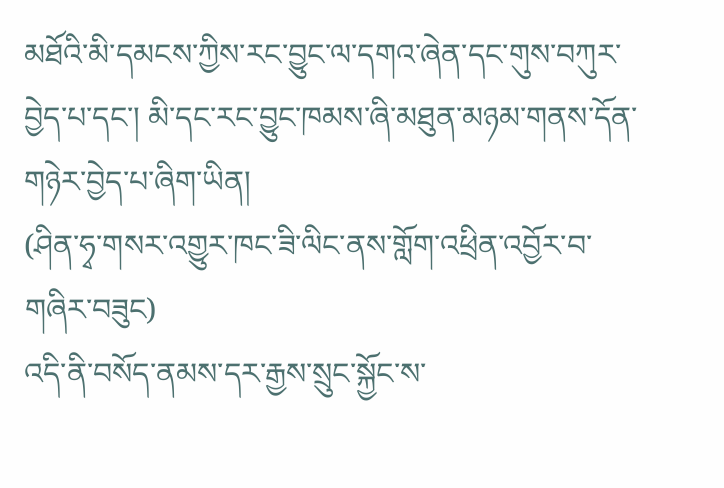མཐོའི་མི་དམངས་ཀྱིས་རང་བྱུང་ལ་དགའ་ཞེན་དང་གུས་བཀུར་བྱེད་པ་དང་། མི་དང་རང་བྱུང་ཁམས་ཞི་མཐུན་མཉམ་གནས་དོན་གཉེར་བྱེད་པ་ཞིག་ཡིན།
(ཤིན་ཧྭ་གསར་འགྱུར་ཁང་ཟི་ལིང་ནས་གློག་འཕྲིན་འབྱོར་བ་གཞིར་བཟུང)
འདི་ནི་བསོད་ནམས་དར་རྒྱས་སྲུང་སྐྱོང་ས་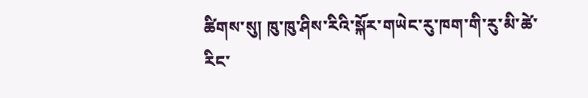ཚིགས་སུ། ཁུ་ཁུ་ཤིས་རིའི་སྐོར་གཡེང་རུ་ཁག་གི་རུ་མི་ཚེ་རིང་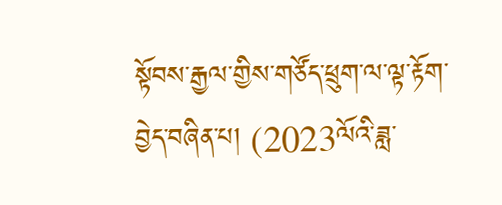སྟོབས་རྒྱལ་གྱིས་གཙོད་ཕྲུག་ལ་ལྟ་རྟོག་བྱེད་བཞིན་པ། (2023ལོའི་ཟླ་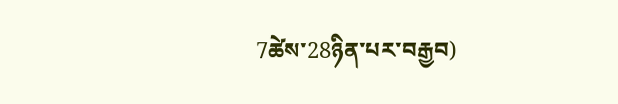7ཚེས་28ཉིན་པར་བརྒྱབ)